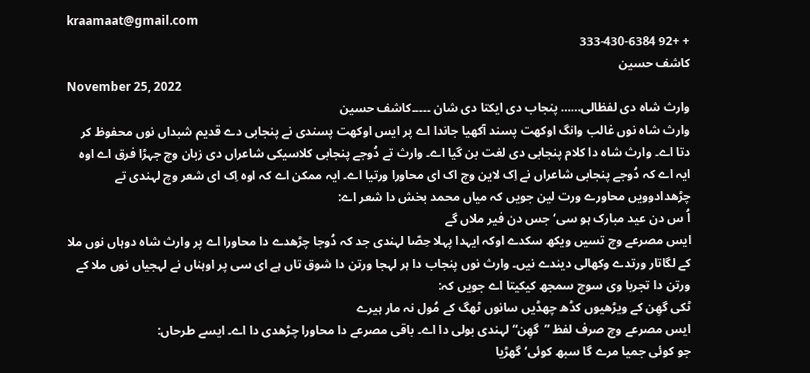kraamaat@gmail.com
+ +92 333-430-6384
کاشف حسین
November 25, 2022
وارث شاہ دی لفظالی…… پنجاب دی ایکتا دی شان ۔۔۔۔۔کاشف حسین
وارث شاہ نوں غالب وانگ اوکھت پسند آکھیا جاندا اے پر ایس اوکھت پسندی نے پنجابی دے قدیم شبداں نوں محفوظ کر دتا اے۔ وارث شاہ دا کلام پنجابی دی لغت بن گیا اے۔ وارث تے دُوجے پنجابی کلاسیکی شاعراں دی زبان وچ جہڑا فرق اے اوہ ایہ اے کہ دُوجے پنجابی شاعراں نے اِک لاین وچ اک ای محاورا ورتیا اے۔ ایہ ممکن اے کہ اوہ اِک ای شعر وچ لہندی تے چڑھدادوویں محاورے ورت لین جویں کہ میاں محمد بخش دا شعر اے:
اُ س دن عید مبارک ہو سی‘ جس دن فیر ملاں گے
ایس مصرعے وچ تسیں ویکھ سکدے اوکہ ایہدا پہلا حِصّا لہندی جد کہ دُوجا چڑھدے دا محاورا اے پر وارث شاہ دوہاں نوں ملا کے لگاتار ورتدے وکھالی دیندے نیں۔ وارث نوں پنجاب دا ہر لہجا ورتن دا شوق تاں ہے ای سی پر اوہناں نے لہجیاں نوں ملا کے ورتن دا تجربا وی سوچ سمجھ کیکیتا اے جویں کہ:
ٹکی گھِن کے ویڑھیوں کڈھ چھڈیں سانوں ٹھگ کے مُول نہ مار ہیرے
ایس مصرعے وچ صرف لفظ ”گھِن“ لہندی بولی دا اے۔ باقی مصرعے دا محاورا چڑھدی دا اے۔ ایسے طرحاں:
جو کوئی جمیا مرے گا سبھ کوئی‘ گھڑیا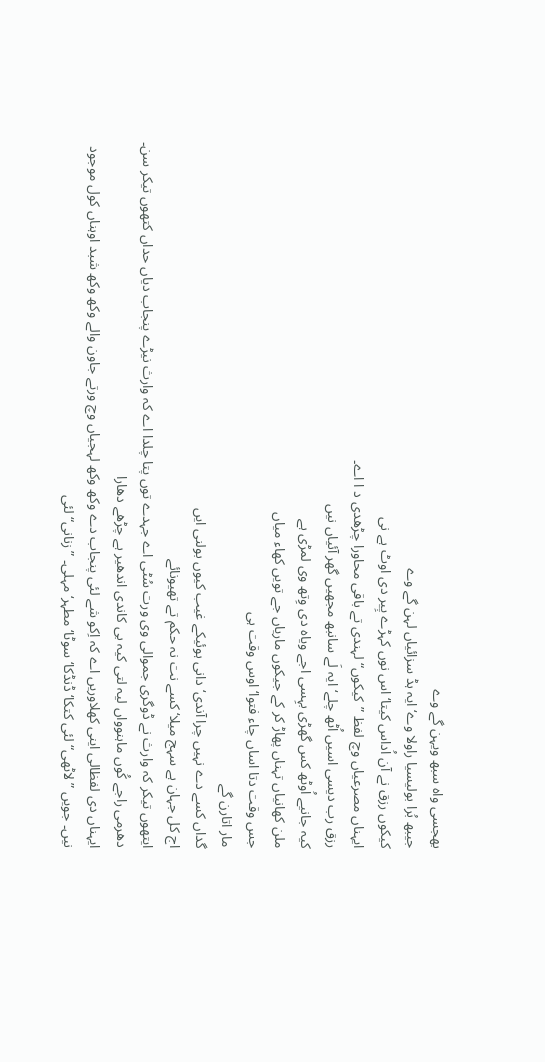بھجسی واہ سبھ ویہن گے وے
جیبھ بُرا بولیسیا راولا وے‘ ایہ ہڈ سزائیاں لہن گے وے
کیکوں رزق نے آن اُداس کیتا‘ اس نوں کہڑے پِیر دی اوٹ ہے نی
ایہناں مصرعیاں وچ لفظ ”کیکوں“ لہندی تے باقی محاورا چڑھدی د ا اے۔
رزق رب دیسی اسیں اُٹھ چلے‘ ایہ لَے سانبھ مجھیں گھر آئیاں نیں
کیہ جانیے اُوٹھ کس گھڑی بہِسی اجے ویاہ دی وِتھ وی لمڑی ہے
ملن کھانیاں تہناں پھاڑ کر کے جیکوں ماریاں جے تویں کھاء میاں
جس وقت دتا اساں چاء فتوا‘ اوس وقت ہی
مار اتارن گے
گداں کسے دے نہیں چرا آندی‘ دانی ہوئیکے غیب کیوں بولنی ایں
اج کل جہان ہے سہج میلا‘ کسے نت نہ حکم تے تھیونائے
ایتھوں تیکر کہ وارث نے ڈوگری جموالی وی ورت سُٹی اے جہدے توں پتا چلدا اے کہ وارث نیڑے پنجاب دیاں حداں کتھوں تیکر سن۔
دھرمی راجے کُوں ماہنوواں لیہ لتی کیہ بی کاندی اندھیر ہے چڑھے دھارا
ایہناں دی لفظالی اینی کھلاوریں اے کہ اِکو شے لئی پنجاب دے وکھ وکھ لہجیاں وچ ورتے جاون والے وکھ وکھ شبد اوہناں کول موجود نیں۔ جویں ”لاٹھی“ لئی کتکا‘ ڈنڈکا‘ سوٹا‘ مطہر‘ مہلی۔ ”زنانی“لئی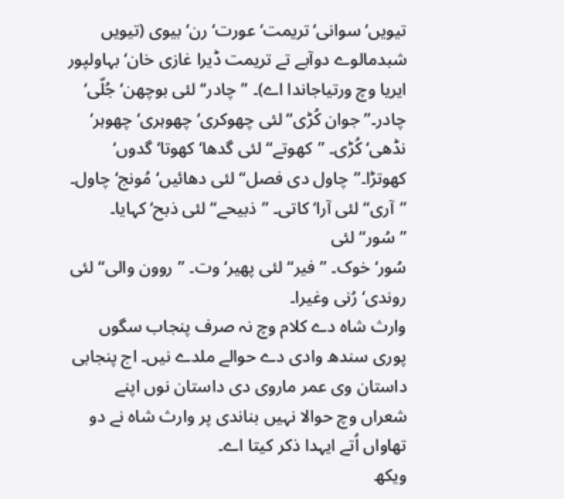تیویں‘ سوانی‘ تریمت‘ عورت‘ رن‘ بیوی (تیویں شبدمالوے دوآبے تے تریمت ڈیرا غازی خان‘ بہاولپور ایریا وچ ورتیاجاندا اے)۔ ”چادر‘‘ لئی بوچھن‘ جُلّی‘ چادر۔”جوان کُڑی“لئی چھوکری‘ چھوہری‘ چھوہر‘ نڈھی‘ کُڑی۔ ”کھوتے“لئی گدھا‘ کھوتا‘ گدوں‘ کھوتڑا۔”چاول دی فصل“ لئی دھائیں‘ مُونج‘ چاول۔ ”آری“ لئی آرا‘ کاتی۔ ”ذبیحے“لئی ذبح‘ کہایا۔ ”سُور“ لئی
سُور‘ خوک۔ ”فیر“لئی پھیر‘ وت۔ ”روون والی“ لئی روندی‘ رُنی وغیرا۔
وارث شاہ دے کلام وچ نہ صرف پنجاب سگوں پوری سندھ وادی دے حوالے ملدے نیں۔ اج پنجابی داستان وی عمر ماروی دی داستان نوں اپنے شعراں وچ حوالا نہیں بناندی پر وارث شاہ نے دو تھاواں اُتے ایہدا ذکر کیتا اے۔
ویکھ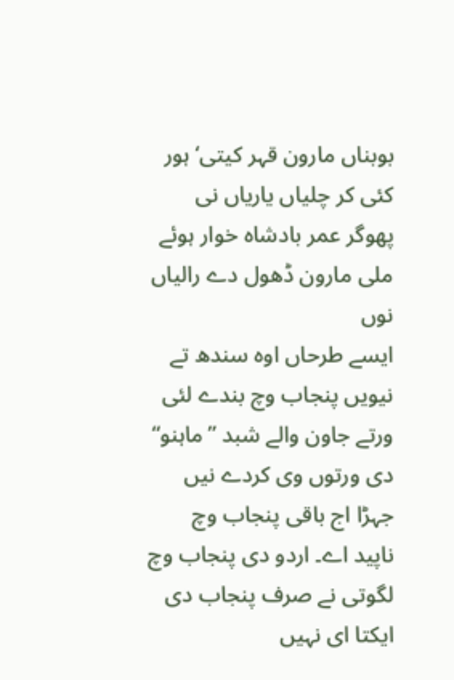بوبناں مارون قہر کیتی‘ ہور کئی کر چلیاں یاریاں نی
پھوگر عمر بادشاہ خوار ہوئے ملی مارون ڈھول دے رالیاں نوں
ایسے طرحاں اوہ سندھ تے نیویں پنجاب وچ بندے لئی ورتے جاون والے شبد ”ماہنو“ دی ورتوں وی کردے نیں جہڑا اج باقی پنجاب وچ ناپید اے۔ اردو دی پنجاب وچ لگوتی نے صرف پنجاب دی ایکتا ای نہیں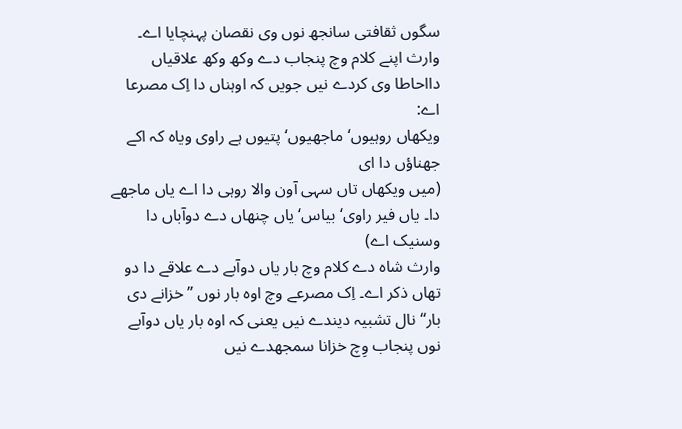سگوں ثقافتی سانجھ نوں وی نقصان پہنچایا اے۔ وارث اپنے کلام وچ پنجاب دے وکھ وکھ علاقیاں دااحاطا وی کردے نیں جویں کہ اوہناں دا اِک مصرعا اے:
ویکھاں روہیوں‘ ماجھیوں‘ پتیوں ہے راوی ویاہ کہ اکے جھناؤں دا ای
(میں ویکھاں تاں سہی آون والا روہی دا اے یاں ماجھے دا۔ یاں فیر راوی‘ بیاس‘ یاں چنھاں دے دوآباں دا وسنیک اے)
وارث شاہ دے کلام وچ بار یاں دوآبے دے علاقے دا دو تھاں ذکر اے۔ اِک مصرعے وچ اوہ بار نوں ”خزانے دی بار“ نال تشبیہ دیندے نیں یعنی کہ اوہ بار یاں دوآبے نوں پنجاب وِچ خزانا سمجھدے نیں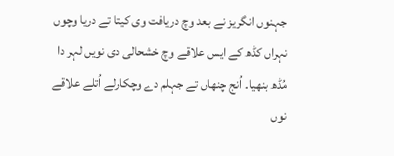جہنوں انگریز نے بعد وچ دریافت وی کیتا تے دریا وچوں نہراں کڈھ کے ایس علاقے وچ خشحالی دی نویں لہر دا مُڈھ بنھیا۔ اُنج چنھاں تے جہلم دے وچکارلے اُتلے علاقے نوں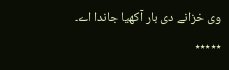وی خزانے دی بار آکھیا جاندا اے۔
٭٭٭٭٭